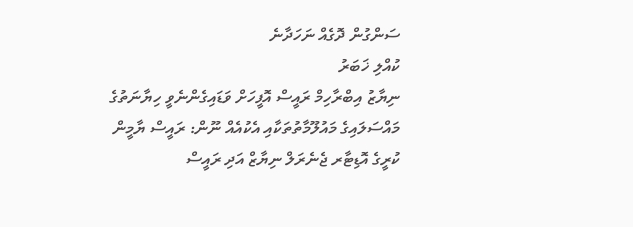ސަންގުން ދޮގެއް ނަހަދާނެ
ކުއްލި ޚަބަރު
ނިޔާޒު އިބްރާހިމް ރައީސް އޮފީހަށް ވަޑައިގެންނެވީ ހިޔާނަތުގެ މައްސަލައިގެ މައުލޫމާތުތަކާއި އެކުއެއް ނޫން: ރައީސް ޔާމީން
ކުރީގެ އޮޑިޓާރ ޖެނެރަލް ނިޔާޒް އަދި ރައީސް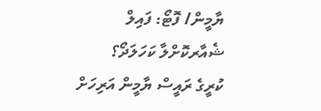ޔާމީން/ ފޮޓޯ: ފައިލް
ޝެއާރކޮށްލާ ކަހަލަދޯ؟
ކުރީގެ ރައީސް ޔާމީން އަރިހަށް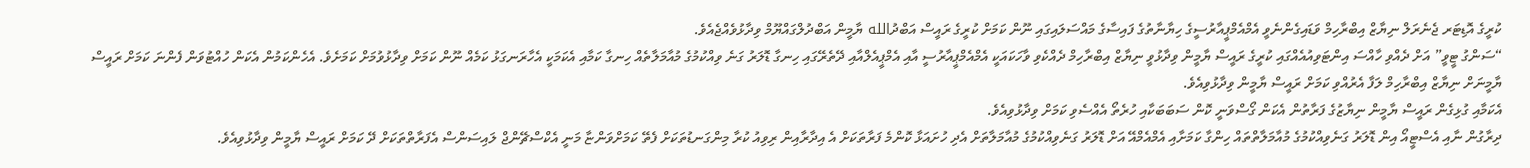ކުރީގެ އޮޑިޓަރ ޖެނެރަލް ނިޔާޒް އިބްރާހިމް ވަޑައިގެންނެވީ އެމްއެމްޕީއާރުސީގެ ހިޔާނާތުގެ ފައިސާގެ މައްސަލައިގައި ނޫން ކަމަށް ކުރީގެ ރައީސް އަބްދުالله ޔާމީން އަބްދުލްގައްޔޫމް ވިދާޅުވެއްޖެއެވެ.
“ސަންގު ޓީވީ” އަށް ދެއްވި ހާއްސަ އިންޓަވިއުއެއްގައި ކުރީގެ ރައީސް ޔާމީން ވިދާޅުވީ ނިޔާޒް އިބްރާހިމް ދެއްކެވި ވާހަކައަކީ އެމްއެމްޕީއާރުސީ އާއި އެމްޕީއެލްއާއި ދޭތެރޭގައި ހިނގާ ޑޮލަރު ގަނެ ވިއްކުމުގެ މުއާމަލާތެއް ހިނގާ ކަމާއި އެކަމަކީ އެހާރަނގަޅު ކަމެއް ނޫން ކަމަށް ވިދާޅުވުމަށް ކަމަށެވެ. އެހެންކަމުން އެކަން ހުއްޓުވަން ފެންނަ ކަމަށް ރައީސް ޔާމީނަށް ނިޔާޒް އިބްރާހިމް ލަފާ އެރުއްވި ކަމަށް ރައީސް ޔާމީން ވިދާޅުވިއެވެ.
އެކަމާއި ގުޅިގެން ރައީސް ޔާމީން ނިޔާޒުގެ ފަރާތުން އެކަން ގޯސްވަނީ ކޮން ސަބަބަކާއި ހުރެތޯ އެއްސެވި ކަމަށް ވިދާޅުވިއެވެ.
ދިރާގުން ނާއި އެސްޓީއޯ އިން ޑޮލަރު ގަނެވިއްކުމުގެ މުއާމަލާތްތައް ހިންގާ ކަމަށާއި އެމްއެމްއޭ އަށް ޑޮލަރު ގަނެވިއްކުމުގެ މުއާމަލާތަށް އެދި ހުށައަޅާ ކޮންމެ ފަރާތަކަށް އެ އިދާރާއިން ރިވިއު ކުރާ މިންގަނޑުތަކަށް ފެތޭ ކަމަށްވަންޏާ މަނީ އެކްސްޗޭންޖް ލައިސަންސް އެފަރާތްތަކަށް ދޭ ކަމަށް ރައީސް ޔާމީން ވިދާޅުވިއެވެ.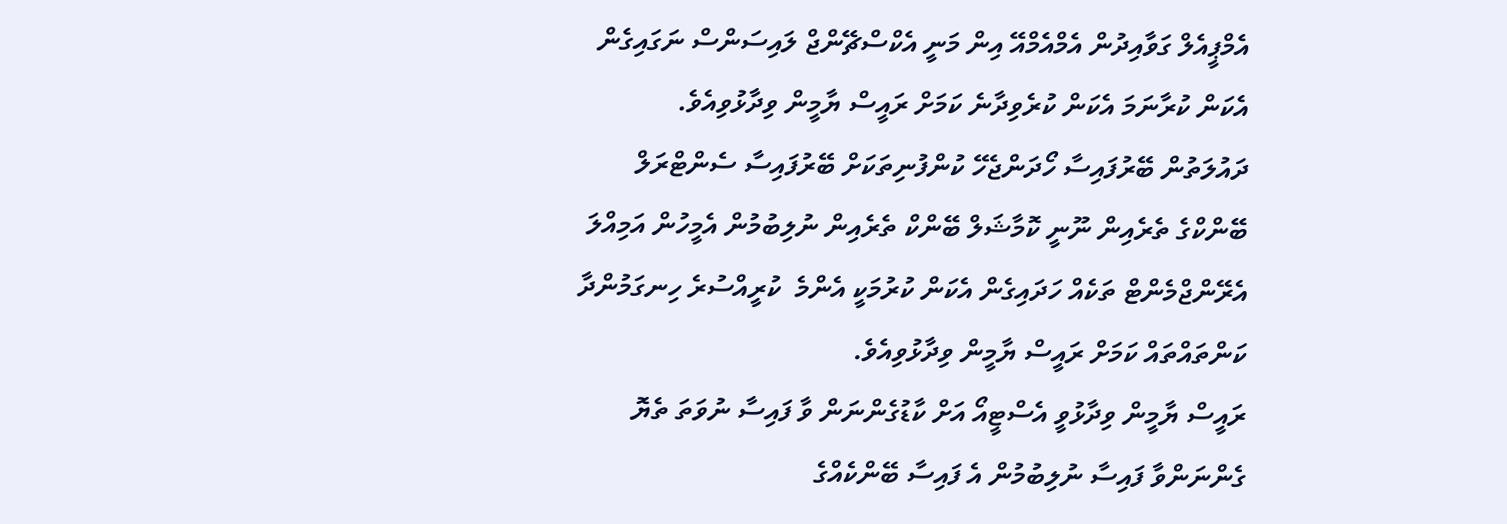އެމްޕީއެލް ގަވާއިދުން އެމްއެމްއޭ އިން މަނީ އެކްސްޗޭންޖް ލައިސަންސް ނަގައިގެން އެކަން ކުރާނަމަ އެކަން ކުރެވިދާނެ ކަމަށް ރައީސް ޔާމީން ވިދާޅުވިއެވެ.
ދައުލަތުން ބޭރުފައިސާ ހޯދަންޖެހޭ ކުންފުނިތަކަށް ބޭރުފައިސާ ސެންޓްރަލް ބޭންކްގެ ތެރެއިން ނޫނީ ކޮމާޝަލް ބޭންކް ތެރެއިން ނުލިބުމުން އެމީހުން އަމިއްލަ އެރޭންޖްމެންޓް ތަކެއް ހަދައިގެން އެކަން ކުރުމަކީ އެންމެ  ކުރީއްސުރެ ހިނގަމުންދާ ކަންތައްތައް ކަމަށް ރައީސް ޔާމީން ވިދާޅުވިއެވެ.
ރައީސް ޔާމީން ވިދާޅުވީ އެސްޓީއޯ އަށް ކާޑުގެންނަން ވާ ފައިސާ ނުވަތަ ތެޔޮ ގެންނަންވާ ފައިސާ ނުލިބުމުން އެ ފައިސާ ބޭންކެއްގެ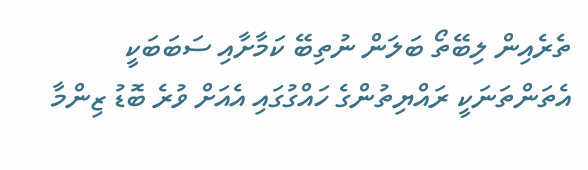ތެރެއިން ލިބޭތޯ ބަލަން ނުތިބޭ ކަމާށާއި ސަބަބަކީ އެތަންތަނަކީ ރައްޔިތުންގެ ހައްގުގައި އެއަށް ވުރެ ބޮޑު ޒިންމާ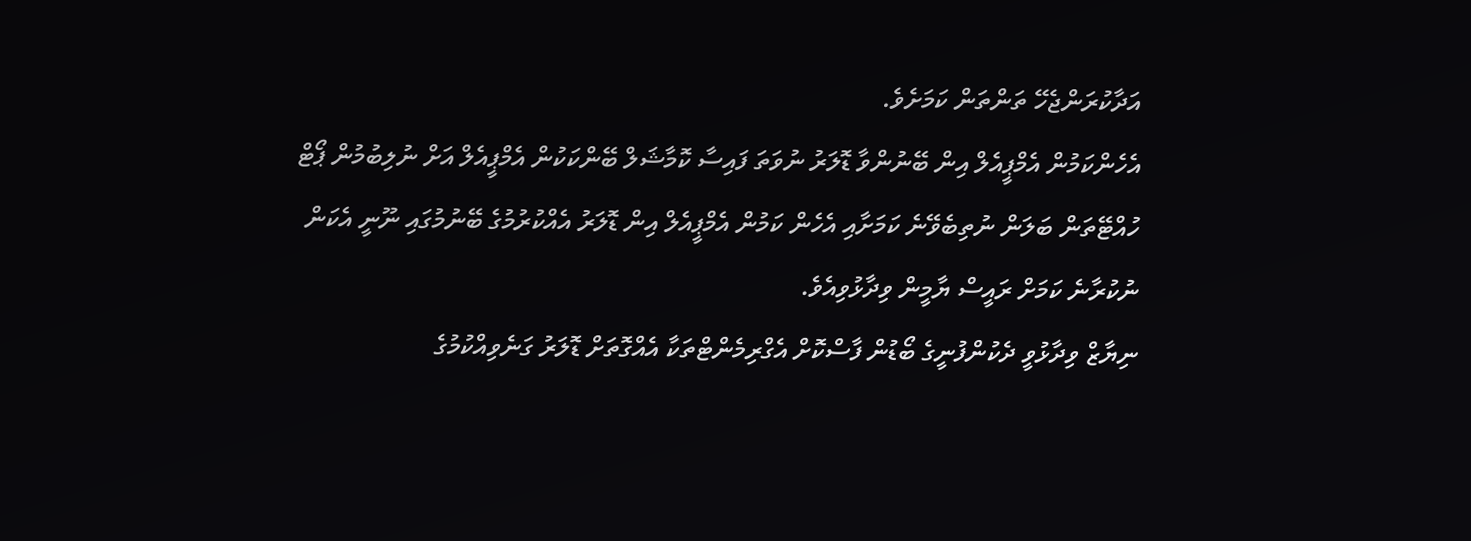އަދާކުރަންޖެހޭ ތަންތަން ކަމަށެވެ.
އެހެންކަމުން އެމްޕީއެލް އިން ބޭނުންވާ ޑޮލަރު ނުވަތަ ފައިސާ ކޮމާޝަލް ބޭންކަކުން އެމްޕީއެލް އަށް ނުލިބުމުން ޕޯޓް ހުއްޓޭތަން ބަލަން ނުތިބެވޭނެ ކަމަށާއި އެހެން ކަމުން އެމްޕީއެލް އިން ޑޮލަރު އެއްކުރުމުގެ ބޭނުމުގައި ނޫނީ އެކަން ނުކުރާނެ ކަމަށް ރައީސް ޔާމީން ވިދާޅުވިއެވެ.
ނިޔާޒް ވިދާޅުވީ ދެކުންފުނީގެ ބޯޑުން ފާސްކޮށް އެގްރިމެންޓްތަކާ އެއްގޮތަށް ޑޮލަރު ގަނެވިއްކުމުގެ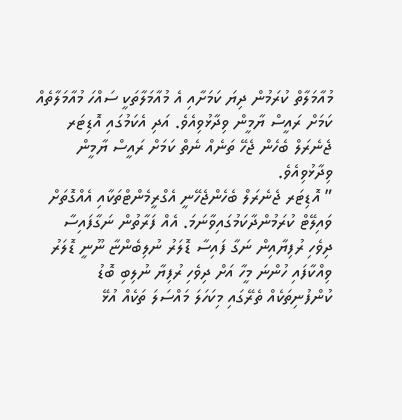މުއާމަލާތް ކުރަމުން ދިޔަ ކަމަށާއި އެ މުއާމަލާތަކީ ސައްހަ މުއާމަލާތެއް ކަމަށް ރައީސް ޔާމީން ވިދާޅުވިއެވެ. އަދި އެކަމުގައި އޮޑިޓަރ ޖެނެރަލް ބެހެން ޖެހޭ ތަނެއް ނެތް ކަމަށް ރައީސް ޔާމީން ވިދާޅުވިއެވެ.
” އޮޑިޓަރ ޖެނެރަލް ބެހެންޖެހޭނީ އެގްރީމެންޓްތަކާއި އެއްގޮތަށް ވައިލޭޓް ކުރަމުންދާކަމުގައިވާނަމަ. އެއް ފަރާތުން ނަގާފައިސާ ދިވެހި ރުފިޔާއިން ނަގާ ފައިސާ ޑޮލަރު ނުލިބެންޏާ ނޫނީ ޑޮލަރު ވިއްކާފައި ހުންނަ މީހާ އަށް ދިވެހި ރުފިޔާ ނުލިބި ބޮޑު ކުންފުނިތަކެއް ތެރޭގައި މިކަހަލަ މައްސަލަ ތަކެއް އުޅޭ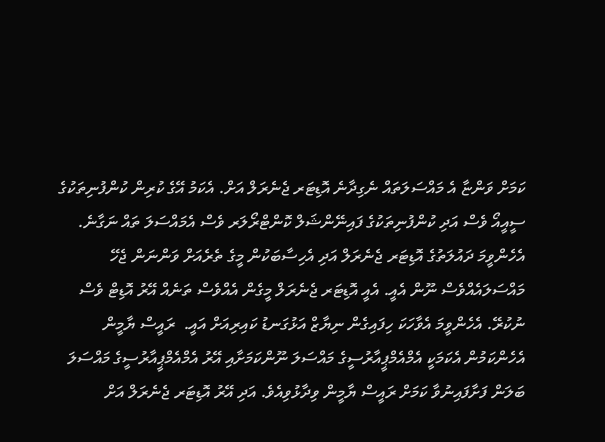ކަމަށް ވަންޏާ އެ މައްސަލަތައް ނެގިދާނެ އޮޑިޓަރ ޖެނެރަލް އަށް. އެކަމު އޭގެ ކުރިން ކުންފުނިތަކުގެ ސީއީއޯ ވެސް އަދި ކުންފުނިތަކުގެ ފައިނޭންޝަލް ކޮންޓްރޯލަރ ވެސް އެމައްސަލަ ތައް ނަގާނެ. އެހެންވީމަ ދައުލަތުގެ އޮޑިޓަރ ޖެނެރަލް އަދި އެހިސާބަކުން މީގެ ތެރެއަށް ވަންނަން ޖެހޭ މައްސަލައެއްވެސް ނޫން އެއީ. އެއީ އޮޑިޓަރ ޖެނެރަލް މީގެން އެއްވެސް ތަނެއް އޭރު އޮޑިޓް ވެސް ނުކުރޭ. އެހެންވީމަ އެވާހަކަ ހިފައިގެން ނިޔާޒް އަޅުގަނޑު ކައިރިއަށް އައީ.  ރައީސް ޔާމީން
އެހެންކަމުން އެކަމަކީ އެމްއެމްޕީއާރުސީގެ މައްސަލަ ނޫންކަމަށާއި އޭރު އެމްއެމްޕީއާރުސީގެ މައްސަލަ ބަލަން ފަށާފައިނުވާ ކަމަށް ރައީސް ޔާމީން ވިދާޅުވިއެވެ. އަދި އޭރު އޮޑިޓަރ ޖެނެރަލް އަށް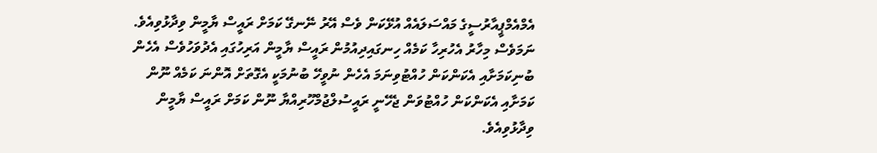އެމްއެމްޕީއާރުސީގެ މައްސަލައެއް އުޅޭކަން ވެސް އޭރު ނޭނގޭ ކަމަށް ރައީސް ޔާމީން ވިދާޅުވިއެވެ. ނަމަވެސް މިހާރު އެހުރިހާ ކަމެއް ހިނގައިދިއުމުން ރައީސް ޔާމީން އަރިހުގައި އެދުވަހުވެސް އެހެން ބުނިކަމަށާއި އެކަންކަން ހުއްޓުވިނަމަ އެހެން ނުވީހޭ ބުނުމަކީ އެގޮތަށް އޮންނަ ކަމެއް ނޫން ކަމަށާއި އެކަންކަން ހުއްޓުވަން ޖެހޭނީ ރައީސުލްޖުމްހޫރިއްޔާ ނޫން ކަމަށް ރައީސް ޔާމީން ވިދާޅުވިއެވެ.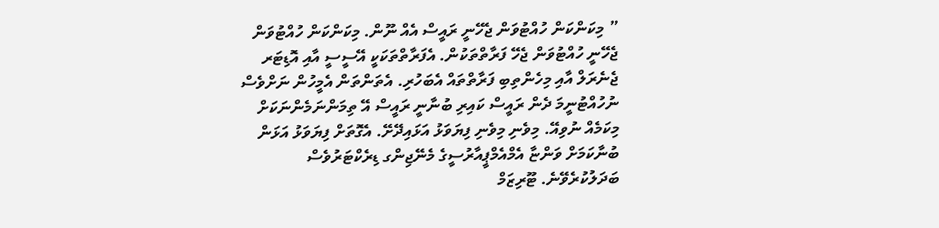” މިކަންކަން ހުއްޓުވަން ޖެހޭނީ ރައީސް އެއް ނޫން. މިކަންކަން ހުއްޓުވަން ޖެހޭނީ ހުއްޓުވަން ޖެހޭ ފަރާތްތަކުން. އެފަރާތްތަކަކީ އޭސީސީ އާއި އޮޑިޓަރ ޖެނެރަލް އާއި މިހެންތިބި ފަރާތްތައް އެބަހުރި. އެތަންތަން އެމީހުން ނަށްވެސް ނުހުއްޓުނީމަ ދެން ރައީސް ކައިރި ބުނާނީ ރައީސް އޭ ތިމަންނަމެންނަކަށް މިކަމެއް ނުވިއޭ. މިވެނި މިވެނި ފިޔަވަޅު އަޅައިދޭށޭ. އެގޮތަށް ފިޔަވަޅު އަޅަން ބުނާކަމަށް ވަންޏާ އެމްއެމްޕީއާރުސީގެ މެނޭޖިންގ ޑިރެކްޓަރުވެސް ބަދަލުކުރެވޭނެ. ޓޫރިޒަމް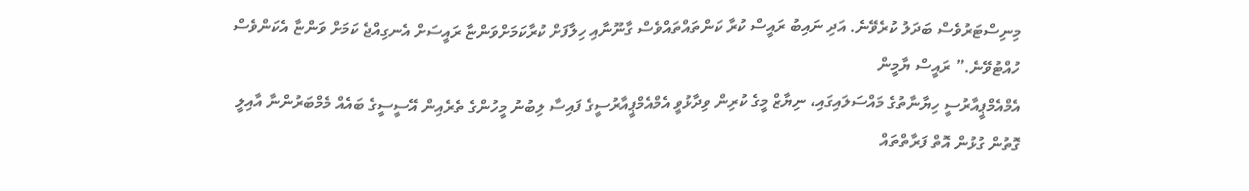މިނިސްޓަރުވެސް ބަދަލު ކުރެވޭނެ. އަދި ނައިބު ރައީސް ކުރާ ކަންތައްތައްވެސް ގާނޫނާއި ހިލާފަށް ކުރާކަމަށްވަންޏާ ރައީސަށް އެނގިއްޖެ ކަމަށް ވަންޏާ އެކަންވެސް ހުއްޓުވޭނެ.” ރައީސް ޔާމީން
އެމްއެމްޕީއާރުސީ ހިޔާނާތުގެ މައްސަލައިގައި، ނިޔާޒް މީގެ ކުރިން ވިދާޅުވީ އެމްއެމްޕީއާރުސީގެ ފައިސާ ލިބުނު މީހުންގެ ތެރެއިން އޭސީސީގެ ބައެއް މެމްބަރުންނާ އާއިލީ ގޮތުން ގުޅުން އޮތް ފަރާތްތައް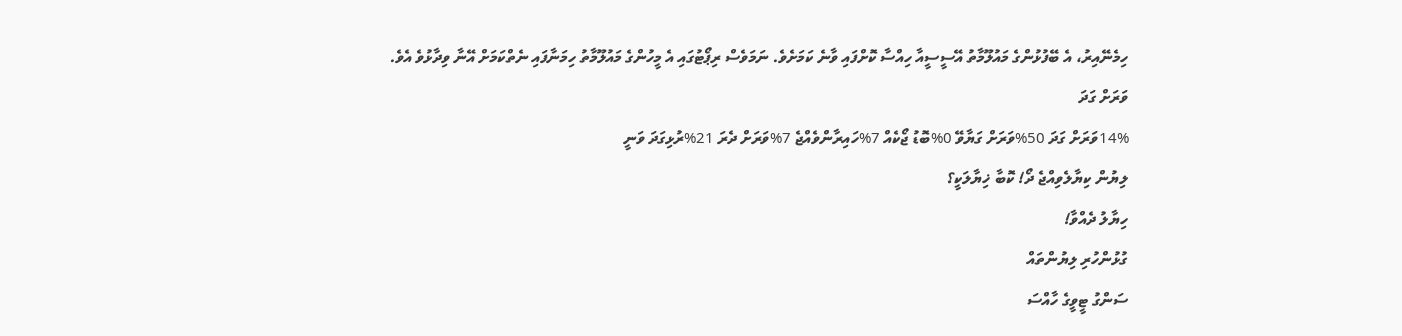ހިމެނޭއިރު، އެ ބޭފުޅުންގެ މައުލޫމާތު އޭސީސީއާ ހިއްސާ ކޮށްފައި ވާނެ ކަމަށެވެ. ނަމަވެސް ރިޕޯޓުގައި އެ މީހުންގެ މައުލޫމާތު ހިމަނާފައި ނެތްކަމަށް އޭނާ ވިދާޅުވެ އެވެ.
ވަރަށް ގަދަ
14%ވަރަށް ގަދަ 50%ވަރަށް ގަޔާވޭ 0%ބޮޑު ޖޯކެއް 7%ހައިރާންވެއްޖެ 7%ވަރަށް ދެރަ 21%ރުޅިގަދަ ވަނީ
ލިޔުން ކިޔާލެވިއްޖެ ދޯ! ކޮބާ ޚިޔާލަކީ؟
ހިޔާލު ދެއްވާ!
ގުޅުންހުރި ލިޔުންތައް
ސަންގު ޓީވީގެ ހާއްސަ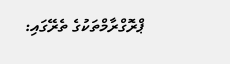ޕްރޮގްރާމްތަކުގެ ތެރޭގައި: